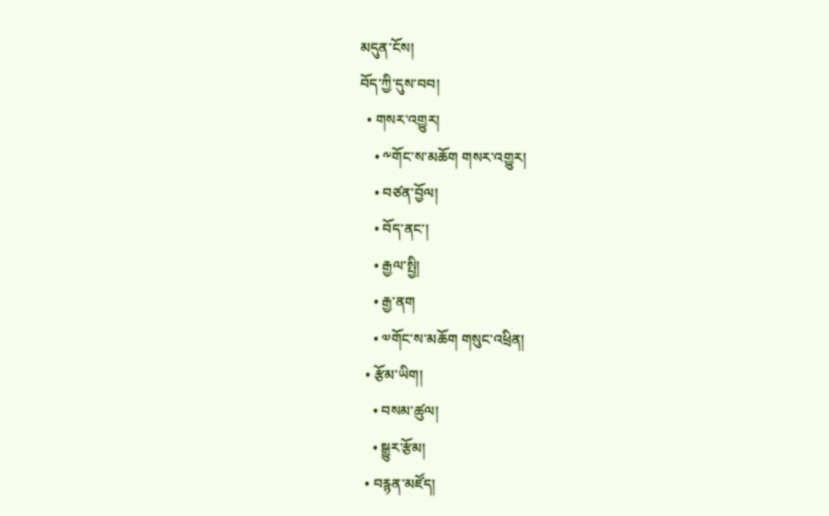མདུན་ངོས།
བོད་ཀྱི་དུས་བབ།
  • གསར་འགྱུར།
    • ༸གོང་ས་མཆོག གསར་འགྱུར།
    • བཙན་བྱོལ།
    • བོད་ནང་།
    • རྒྱལ་སྤྱི།
    • རྒྱ་ནག
    • ༧གོང་ས་མཆོག གསུང་འཕྲིན།
  • རྩོམ་ཡིག།
    • བསམ་ཚུལ།
    • སྒྱུར་རྩོམ།
  • བརྙན་མཛོད།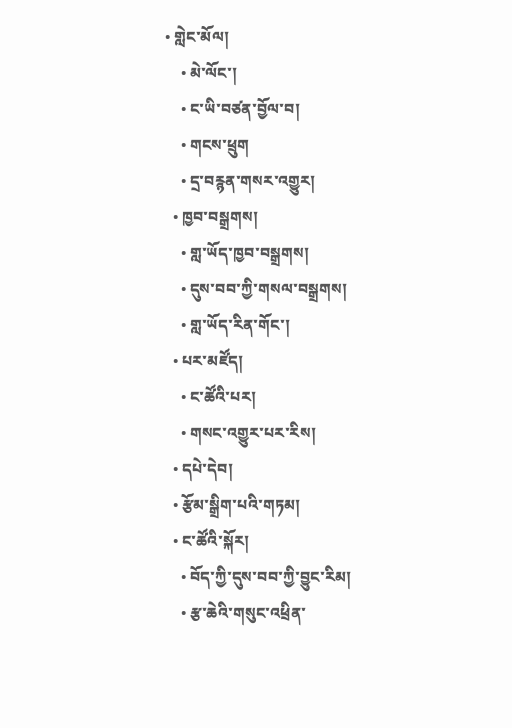• གླེང་མོལ།
    • མེ་ལོང་།
    • ང་ཡི་བཙན་བྱོལ་བ།
    • གངས་ཕྲུག
    • དྲ་བརྙན་གསར་འགྱུར།
  • ཁྱབ་བསྒྲགས།
    • གླ་ཡོད་ཁྱབ་བསྒྲགས།
    • དུས་བབ་ཀྱི་གསལ་བསྒྲགས།
    • གླ་ཡོད་རིན་གོང་།
  • པར་མཛོད།
    • ང་ཚོའི་པར།
    • གསང་འགྱུར་པར་རིས།
  • དཔེ་དེབ།
  • རྩོམ་སྒྲིག་པའི་གཏམ།
  • ང་ཚོའི་སྐོར།
    • བོད་ཀྱི་དུས་བབ་ཀྱི་བྱུང་རིམ།
    • རྩ་ཆེའི་གསུང་འཕྲིན་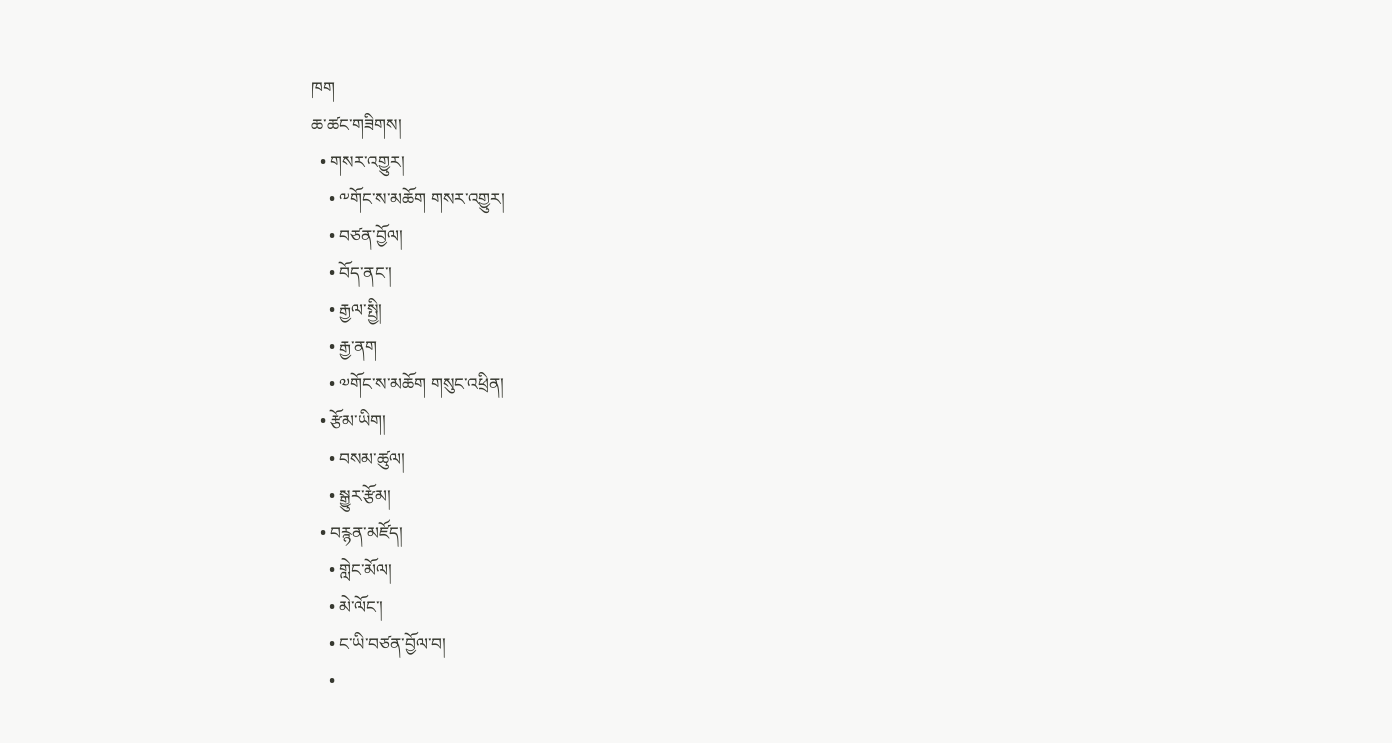ཁག
ཆ་ཚང་གཟིགས།
  • གསར་འགྱུར།
    • ༸གོང་ས་མཆོག གསར་འགྱུར།
    • བཙན་བྱོལ།
    • བོད་ནང་།
    • རྒྱལ་སྤྱི།
    • རྒྱ་ནག
    • ༧གོང་ས་མཆོག གསུང་འཕྲིན།
  • རྩོམ་ཡིག།
    • བསམ་ཚུལ།
    • སྒྱུར་རྩོམ།
  • བརྙན་མཛོད།
    • གླེང་མོལ།
    • མེ་ལོང་།
    • ང་ཡི་བཙན་བྱོལ་བ།
    •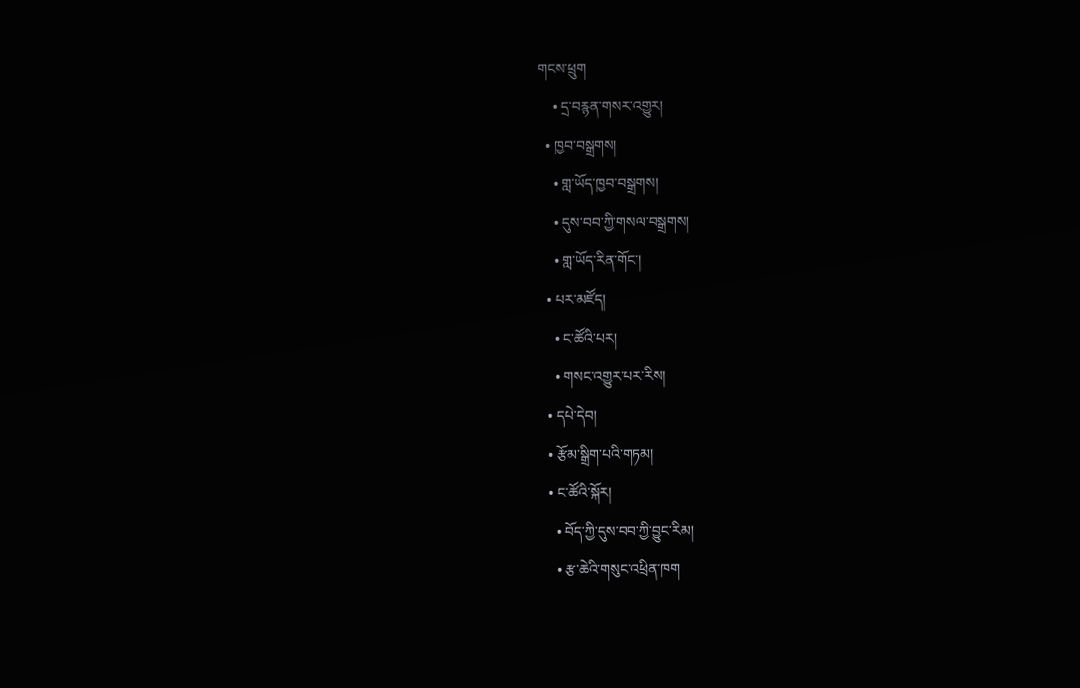གངས་ཕྲུག
    • དྲ་བརྙན་གསར་འགྱུར།
  • ཁྱབ་བསྒྲགས།
    • གླ་ཡོད་ཁྱབ་བསྒྲགས།
    • དུས་བབ་ཀྱི་གསལ་བསྒྲགས།
    • གླ་ཡོད་རིན་གོང་།
  • པར་མཛོད།
    • ང་ཚོའི་པར།
    • གསང་འགྱུར་པར་རིས།
  • དཔེ་དེབ།
  • རྩོམ་སྒྲིག་པའི་གཏམ།
  • ང་ཚོའི་སྐོར།
    • བོད་ཀྱི་དུས་བབ་ཀྱི་བྱུང་རིམ།
    • རྩ་ཆེའི་གསུང་འཕྲིན་ཁག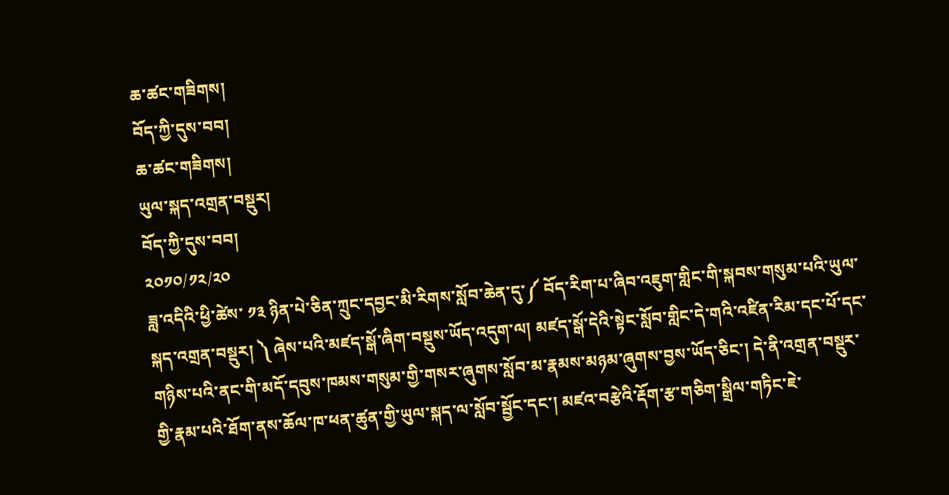ཆ་ཚང་གཟིགས།
བོད་ཀྱི་དུས་བབ།
ཆ་ཚང་གཟིགས།
ཡུལ་སྐད་འགྲན་བསྡུར།
བོད་ཀྱི་དུས་བབ།
༢༠༡༠/༡༢/༢༠
ཟླ་འདིའི་ཕྱི་ཚེས་ ༡༣ ཉིན་པེ་ཅིན་ཀྲུང་དབྱང་མི་རིགས་སློབ་ཆེན་དུ་༼ བོད་རིག་པ་ཞིབ་འཇུག་གླིང་གི་སྐབས་གསུམ་པའི་ཡུལ་སྐད་འགྲན་བསྡུར། ༽ ཞེས་པའི་མཛད་སྒོ་ཞིག་བསྡུས་ཡོད་འདུག་ལ། མཛད་སྒོ་དེའི་སྟེང་སློབ་གླིང་དེ་གའི་འཛིན་རིམ་དང་པོ་དང་གཉིས་པའི་ནང་གི་མདོ་དབུས་ཁམས་གསུམ་གྱི་གསར་ཞུགས་སློབ་མ་རྣམས་མཉམ་ཞུགས་བྱས་ཡོད་ཅིང་། དེ་ནི་འགྲན་བསྡུར་གྱི་རྣམ་པའི་ཐོག་ནས་ཆོལ་ཁ་ཕན་ཚུན་གྱི་ཡུལ་སྐད་ལ་སློབ་སྦྱོང་དང་། མཛའ་བརྩེའི་རྡོག་རྩ་གཅིག་སྒྲིལ་གཏིང་ཇེ་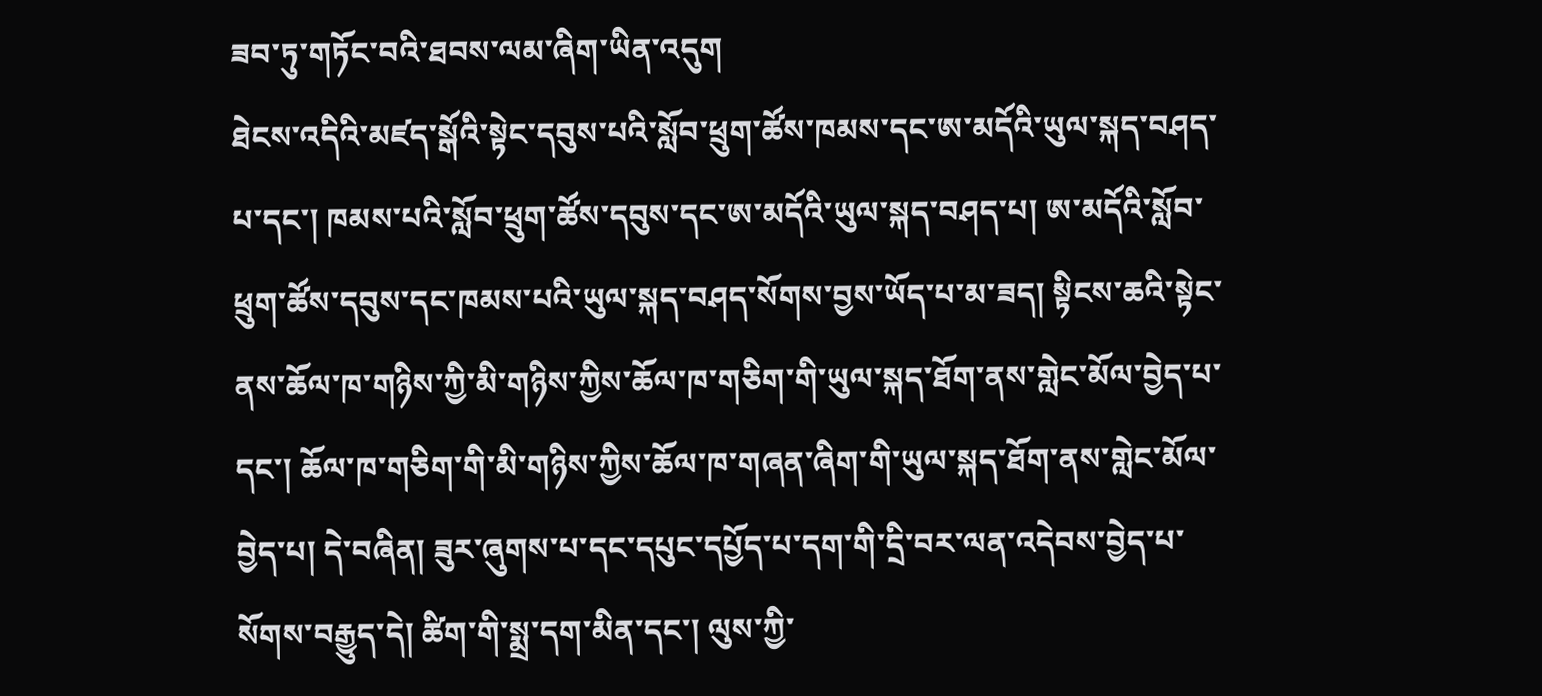ཟབ་ཏུ་གཏོང་བའི་ཐབས་ལམ་ཞིག་ཡིན་འདུག
ཐེངས་འདིའི་མཛད་སྒོའི་སྟེང་དབུས་པའི་སློབ་ཕྲུག་ཚོས་ཁམས་དང་ཨ་མདོའི་ཡུལ་སྐད་བཤད་པ་དང་། ཁམས་པའི་སློབ་ཕྲུག་ཚོས་དབུས་དང་ཨ་མདོའི་ཡུལ་སྐད་བཤད་པ། ཨ་མདོའི་སློབ་ཕྲུག་ཚོས་དབུས་དང་ཁམས་པའི་ཡུལ་སྐད་བཤད་སོགས་བྱས་ཡོད་པ་མ་ཟད། སྟིངས་ཆའི་སྟེང་ནས་ཆོལ་ཁ་གཉིས་ཀྱི་མི་གཉིས་ཀྱིས་ཆོལ་ཁ་གཅིག་གི་ཡུལ་སྐད་ཐོག་ནས་གླེང་མོལ་བྱེད་པ་དང་། ཆོལ་ཁ་གཅིག་གི་མི་གཉིས་ཀྱིས་ཆོལ་ཁ་གཞན་ཞིག་གི་ཡུལ་སྐད་ཐོག་ནས་གླེང་མོལ་བྱེད་པ། དེ་བཞིན། ཟུར་ཞུགས་པ་དང་དཔུང་དཔྱོད་པ་དག་གི་དྲི་བར་ལན་འདེབས་བྱེད་པ་སོགས་བརྒྱུད་དེ། ཚིག་གི་སྨྲ་དག་མིན་དང་། ལུས་ཀྱི་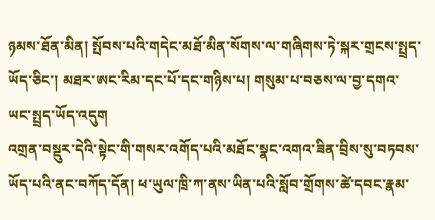ཉམས་ཐོན་མིན། སྤོབས་པའི་གདེང་མཐོ་མིན་སོགས་ལ་གཞིགས་ཏེ་སྐར་གྲངས་སྤྲད་ཡོད་ཅིང་། མཐར་ཨང་རིམ་དང་པོ་དང་གཉིས་པ། གསུམ་པ་བཅས་ལ་བྱ་དགའ་ཡང་སྤྲད་ཡོད་འདུག
འགྲན་བསྡུར་དེའི་སྟེང་གི་གསར་འགོད་པའི་མཐོང་སྣང་འགའ་ཟིན་བྲིས་སུ་བཏབས་ཡོད་པའི་ནང་བཀོད་དོན། ཕ་ཡུལ་ཁྲི་ཀ་ནས་ཡིན་པའི་སློབ་གྲོགས་ཚེ་དབང་རྣམ་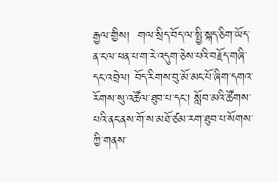རྒྱལ་གྱིས།  གལ་སྲིད་བོད་ལ་སྤྱི་སྐད་ཅིག་ཡོད་ན་ང་ལ་ཕན་པ་ག་རེ་འདུག་ཅེས་པའི་བརྗོད་གཞི་དང་འབྲེལ། བོད་རིགས་བུ་མོ་མང་པོ་ཞིག་དགའ་རོགས་སུ་འཚོལ་ཐུབ་པ་དང་། སློབ་མའི་ཚོགས་པའི་ནང་ནས་གོ་ས་མཐོ་ཙམ་རག་ཐུབ་པ་སོགས་ཀྱི་གནས་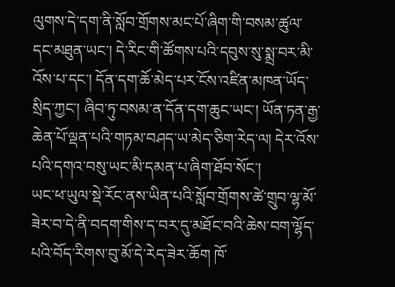ལུགས་དེ་དག་ནི་སློབ་གྲོགས་མང་པོ་ཞིག་གི་བསམ་ཚུལ་དང་མཐུན་ཡང་། དེ་རིང་གི་ཚོགས་པའི་དབུས་སུ་སྨྲ་བར་མི་འོས་པ་དང་། དོན་དག་ཆོ་མེད་པར་ངོས་འཛིན་མཁན་ཡོད་སྲིད་ཀྱང་། ཞིབ་ཏུ་བསམ་ན་དོན་དག་ཆུང་ཡང་། ཡོན་ཏན་རྒྱ་ཆེན་པོ་ལྡན་པའི་གཏམ་བཤད་ཡ་མེད་ཅིག་རེད་ལ། དེར་འོས་པའི་དགའ་བསུ་ཡང་མི་དམན་པ་ཞིག་ཐོབ་སོང་།
ཡང་ཕ་ཡུལ་སྡེ་རོང་ནས་ཡིན་པའི་སློབ་གྲོགས་ཚེ་གྲུབ་ལྷ་མོ་ཟེར་བ་དེ་ནི་བདག་གིས་ད་བར་དུ་མཐོང་བའི་ཆེས་བག་ལྷོད་པའི་བོད་རིགས་བུ་མོ་དེ་རེད་ཟེར་ཆོག ཁོ་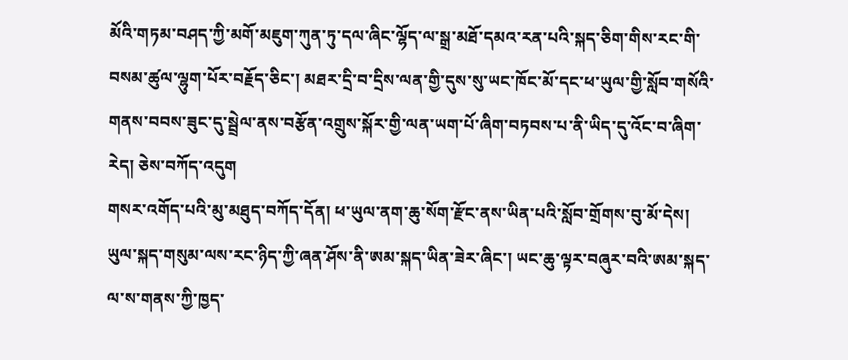མོའི་གཏམ་བཤད་ཀྱི་མགོ་མཇུག་ཀུན་ཏུ་དལ་ཞིང་ལྷོད་ལ་སྒྲ་མཐོ་དམའ་རན་པའི་སྐད་ཅིག་གིས་རང་གི་བསམ་ཚུལ་ལྷུག་པོར་བརྗོད་ཅིང་། མཐར་དྲི་བ་དྲིས་ལན་གྱི་དུས་སུ་ཡང་ཁོང་མོ་དང་ཕ་ཡུལ་གྱི་སློབ་གསོའི་གནས་བབས་ཟུང་དུ་སྦྲེལ་ནས་བརྩོན་འགྲུས་སྐོར་གྱི་ལན་ཡག་པོ་ཞིག་བཏབས་པ་ནི་ཡིད་དུ་འོང་བ་ཞིག་རེད། ཅེས་བཀོད་འདུག
གསར་འགོད་པའི་མུ་མཐུད་བཀོད་དོན། ཕ་ཡུལ་ནག་ཆུ་སོག་རྫོང་ནས་ཡིན་པའི་སློབ་གྲོགས་བུ་མོ་དེས། ཡུལ་སྐད་གསུམ་ལས་རང་ཉིད་ཀྱི་ཞན་ཤོས་ནི་ཨམ་སྐད་ཡིན་ཟེར་ཞིང་། ཡང་ཆུ་ལྟར་བཞུར་བའི་ཨམ་སྐད་ལ་ས་གནས་ཀྱི་ཁྱད་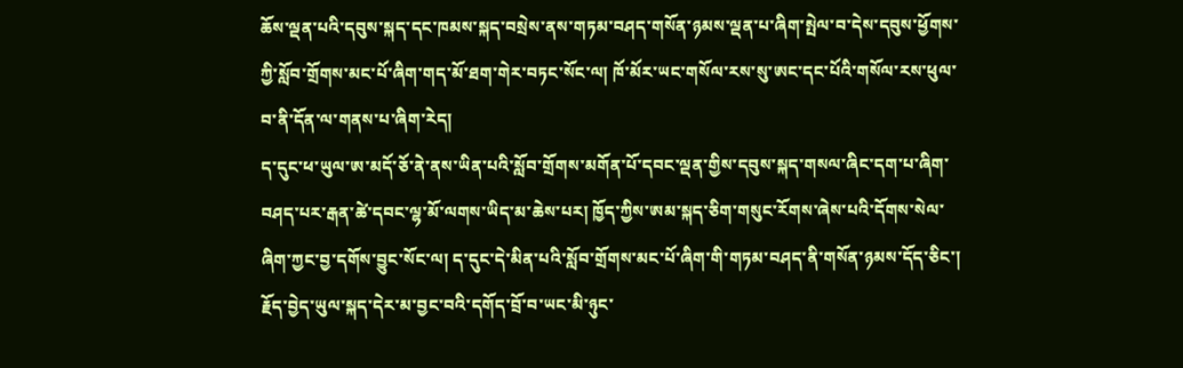ཆོས་ལྡན་པའི་དབུས་སྐད་དང་ཁམས་སྐད་བསྲེས་ནས་གཏམ་བཤད་གསོན་ཉམས་ལྡན་པ་ཞིག་སྤེལ་བ་དེས་དབུས་ཕྱོགས་ཀྱི་སློབ་གྲོགས་མང་པོ་ཞིག་གད་མོ་ཐག་གེར་བཏང་སོང་ལ། ཁོ་མོར་ཡང་གསོལ་རས་སུ་ཨང་དང་པོའི་གསོལ་རས་ཕུལ་བ་ནི་དོན་ལ་གནས་པ་ཞིག་རེད།
ད་དུང་ཕ་ཡུལ་ཨ་མདོ་ཅོ་ནེ་ནས་ཡིན་པའི་སློབ་གྲོགས་མགོན་པོ་དབང་ལྡན་གྱིས་དབུས་སྐད་གསལ་ཞིང་དག་པ་ཞིག་བཤད་པར་རྒན་ཚེ་དབང་ལྷ་མོ་ལགས་ཡིད་མ་ཆེས་པར། ཁྱོད་ཀྱིས་ཨམ་སྐད་ཅིག་གསུང་རོགས་ཞེས་པའི་དོགས་སེལ་ཞིག་ཀྱང་བྱ་དགོས་བྱུང་སོང་ལ། ད་དུང་དེ་མིན་པའི་སློབ་གྲོགས་མང་པོ་ཞིག་གི་གཏམ་བཤད་ནི་གསོན་ཉམས་དོད་ཅིང་། རྗོད་བྱེད་ཡུལ་སྐད་དེར་མ་བྱང་བའི་དགོད་བྲོ་བ་ཡང་མི་ཉུང་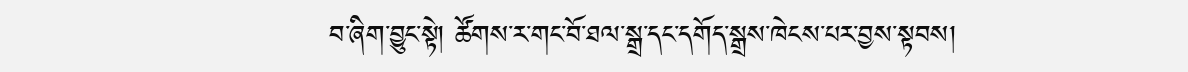བ་ཞིག་བྱུང་སྟེ། ཚོགས་ར་གང་བོ་ཐལ་སྒྲ་དང་དགོད་སྒྲས་ཁེངས་པར་བྱས་སྟབས།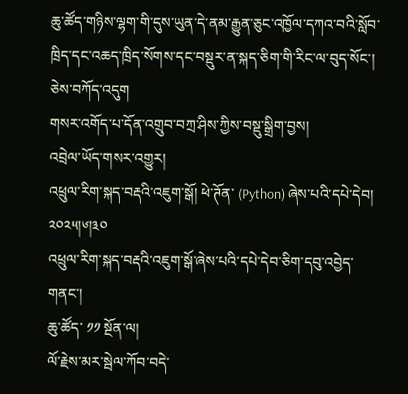ཆུ་ཚོད་གཉིས་ལྷག་གི་དུས་ཡུན་དེ་ནམ་རྒྱུན་ཅུང་འཁྱོལ་དཀའ་བའི་སློབ་ཁྲིད་དང་འཆད་ཁྲིད་སོགས་དང་བསྡུར་ན་སྐད་ཅིག་གི་རིང་ལ་བུད་སོང་། ཅེས་བཀོད་འདུག
གསར་འགོད་པ་དོན་འགྲུབ་བཀྲ་ཤིས་ཀྱིས་བསྡུ་སྒྲིག་བྱས།
འབྲེལ་ཡོད་གསར་འགྱུར།
འཕྲུལ་རིག་སྐད་བརྡའི་འཇུག་སྒོ། ཕེ་ཊོན་ (Python) ཞེས་པའི་དཔེ་དེབ། ༢༠༢༥།༦།༣༠
འཕྲུལ་རིག་སྐད་བརྡའི་འཇུག་སྒོ་ཞེས་པའི་དཔེ་དེབ་ཅིག་དབུ་འབྱེད་གནང་།
ཆུ་ཚོད་ ༡༡ སྔོན་ལ།
ལོ་རྗེས་མར་སྦེལ་ཀོབ་བདེ་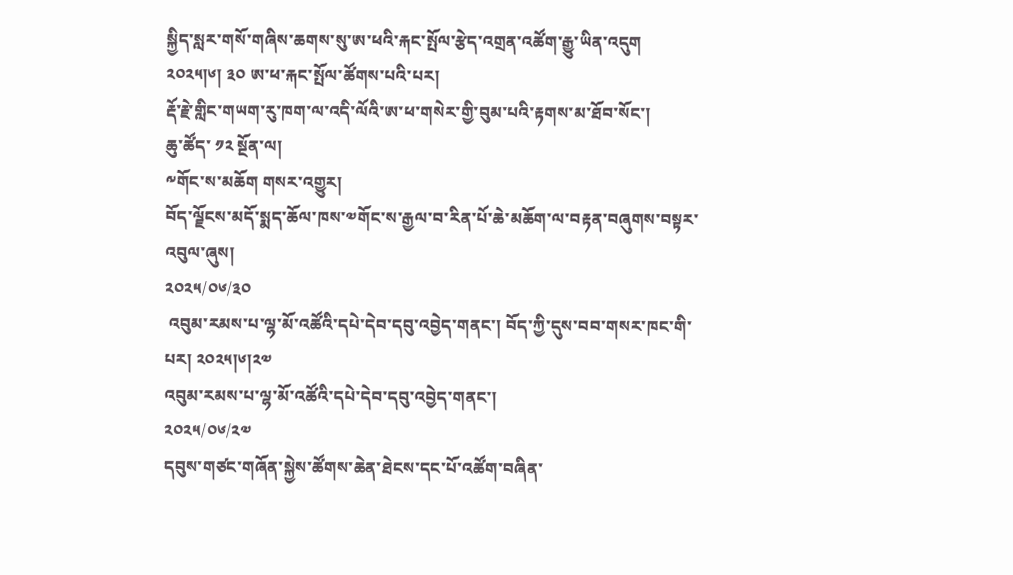སྐྱིད་སླར་གསོ་གཞིས་ཆགས་སུ་ཨ་ཕའི་རྐང་སྤོལ་རྩེད་འགྲན་འཚོག་རྒྱུ་ཡིན་འདུག ༢༠༢༥།༦། ༣༠ ཨ་ཕ་རྐང་སྤོལ་ཚོགས་པའི་པར།
རྡོ་རྗེ་གླིང་གཡག་རུ་ཁག་ལ་འདི་ལོའི་ཨ་ཕ་གསེར་གྱི་བུམ་པའི་རྟགས་མ་ཐོབ་སོང་།
ཆུ་ཚོད་ ༡༢ སྔོན་ལ།
༸གོང་ས་མཆོག གསར་འགྱུར།
བོད་ལྗོངས་མདོ་སྨད་ཆོལ་ཁས་༧གོང་ས་རྒྱལ་བ་རིན་པོ་ཆེ་མཆོག་ལ་བརྟན་བཞུགས་བསྟར་འབུལ་ཞུས།
༢༠༢༥/༠༦/༣༠
 འབུམ་རམས་པ་ལྷ་མོ་འཚོའི་དཔེ་དེབ་དབུ་འབྱེད་གནང་། བོད་ཀྱི་དུས་བབ་གསར་ཁང་གི་པར། ༢༠༢༥།༦།༢༧
འབུམ་རམས་པ་ལྷ་མོ་འཚོའི་དཔེ་དེབ་དབུ་འབྱེད་གནང་།
༢༠༢༥/༠༦/༢༧
དབུས་གཙང་གཞོན་སྐྱེས་ཚོགས་ཆེན་ཐེངས་དང་པོ་འཚོག་བཞིན་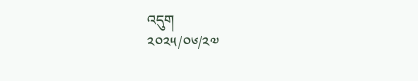འདུག
༢༠༢༥/༠༦/༢༧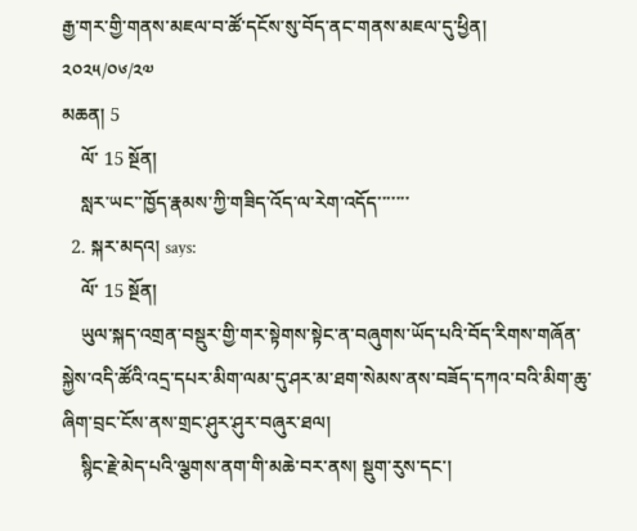རྒྱ་གར་གྱི་གནས་མཇལ་བ་ཚོ་དངོས་སུ་བོད་ནང་གནས་མཇལ་དུ་ཕྱིན།
༢༠༢༥/༠༦/༢༧
མཆན། 5
    ལོ་ 15 སྔོན།
    སླར་ཡང་་ཁྱོད་རྣམས་ཀྱི་གཟིད་འོད་ལ་རེག་འདོད་་་་་་་
  2. སྐར་མདའ། says:
    ལོ་ 15 སྔོན།
    ཡུལ་སྐད་འགྲན་བསྡུར་གྱི་གར་སྟེགས་སྟེང་ན་བཞུགས་ཡོད་པའི་བོད་རིགས་གཞོན་སྐྱེས་འདི་ཚོའི་འདྲ་དཔར་མིག་ལམ་དུ་ཤར་མ་ཐག་སེམས་ནས་བཟོད་དཀའ་བའི་མིག་ཆུ་ཞིག་བྲང་ངོས་ནས་གྲང་ཤུར་ཤུར་བཞུར་ཐལ།
    སྙིང་རྗེ་མེད་པའི་ལྕགས་ནག་གི་མཆེ་བར་ནས། སྡུག་རུས་དང་།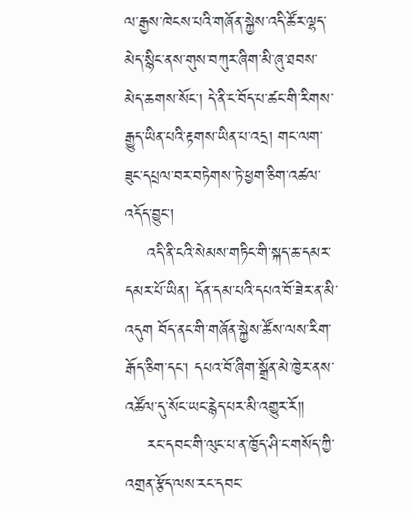ལ་རྒྱས་ཁེངས་པའི་གཞོན་སྐྱེས་འདི་ཚོར་ལྷད་མེད་སྙིང་ནས་གུས་བཀུར་ཞིག་མི་ཞུ་ཐབས་མེད་ཆགས་སོང་། དེ་ནི་ང་བོད་པ་ཚང་གི་རིགས་རྒྱུད་ཡིན་པའི་རྟགས་ཡིན་པ་འདྲ། གང་ལག་ཟུང་དཔྲལ་བར་བཏེགས་ཏེ་ཕྱག་ཅིག་འཚལ་འདོད་བྱུང་།
    འདི་ནི་ངའི་སེམས་གཏིང་གི་སྐད་ཆ་དམར་དམར་པོ་ཡིན། དོན་དམ་པའི་དཔའ་བོ་ཟེར་ན་མི་འདུག བོད་ནང་གི་གཞོན་སྐྱེས་ཚོས་ལས་རིག་རྒོད་ཅིག་དང་། དཔའ་བོ་ཞིག་སྒྲོན་མེ་ཁྱེར་ནས་འཚོལ་དུ་སོང་ཡང་རྙེད་པར་མི་འགྱུར་རོ༎
    རང་དབང་གི་ལུང་པ་ན་ཁྱོད་ཤི་ང་གསོད་ཀྱི་འགྲན་རྩོད་ལས་རང་དབང་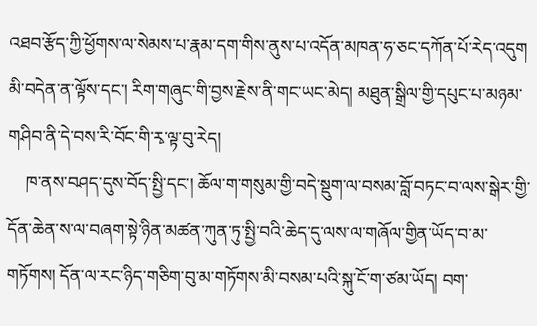འཐབ་རྩོད་ཀྱི་ཕྱོགས་ལ་སེམས་པ་རྣམ་དག་གིས་ནུས་པ་འདོན་མཁན་ཧ་ཅང་དཀོན་པོ་རེད་འདུག མི་བདེན་ན་ལྟོས་དང་། རིག་གཞུང་གི་བྱས་རྗེས་ནི་གང་ཡང་མེད། མཐུན་སྒྲིལ་གྱི་དཔུང་པ་མཉམ་གཤིབ་ནི་དེ་བས་རི་བོང་གི་རྭ་ལྟ་བུ་རེད།
    ཁ་ནས་བཤད་དུས་བོད་སྤྱི་དང་། ཆོལ་ག་གསུམ་གྱི་བདེ་སྡུག་ལ་བསམ་བློ་བཏང་བ་ལས་སྒེར་གྱི་དོན་ཆེན་ས་ལ་བཞག་སྟེ་ཉིན་མཚན་ཀུན་ཏུ་སྤྱི་བའི་ཆེད་དུ་ལས་ལ་གཞོལ་གྱིན་ཡོད་བ་མ་གཏོགས། དོན་ལ་རང་ཉིད་གཅིག་བུ་མ་གཏོགས་མི་བསམ་པའི་སྐུ་ངོ་ག་ཙམ་ཡོད། བག་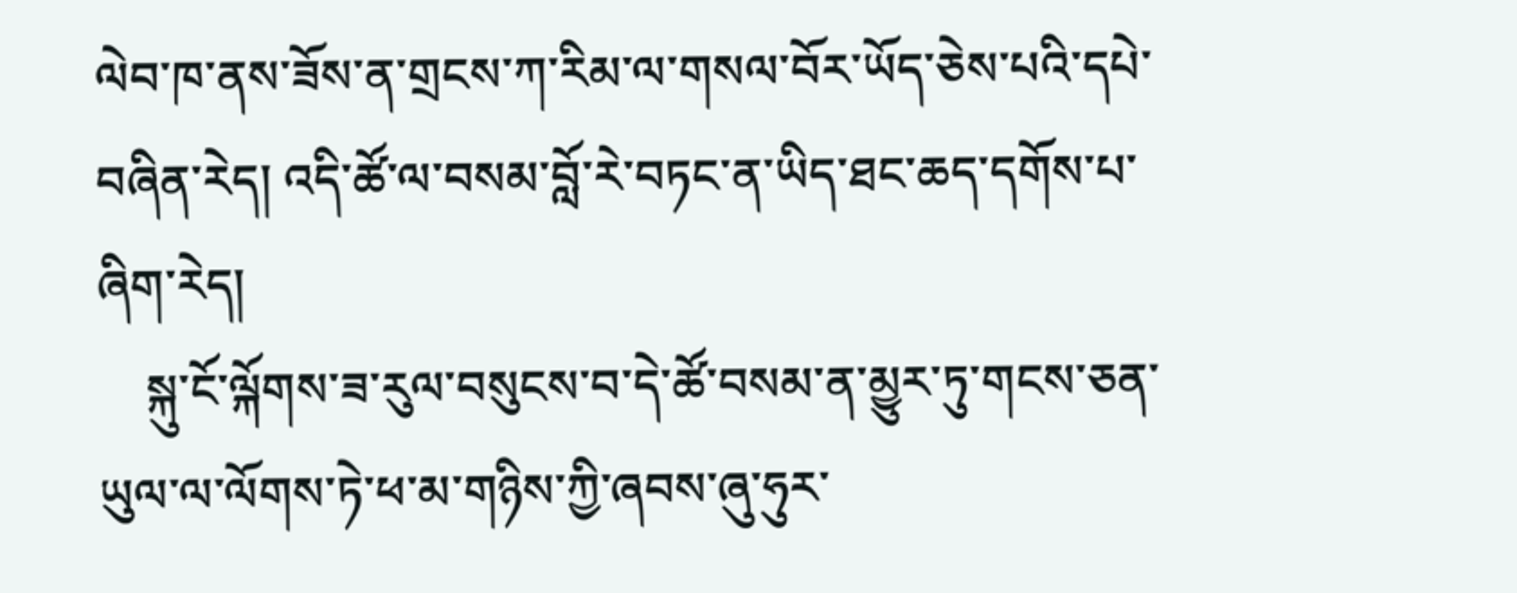ལེབ་ཁ་ནས་ཟོས་ན་གྲངས་ཀ་རིམ་ལ་གསལ་བོར་ཡོད་ཅེས་པའི་དཔེ་བཞིན་རེད། འདི་ཚོ་ལ་བསམ་བློ་རེ་བཏང་ན་ཡིད་ཐང་ཆད་དགོས་པ་ཞིག་རེད།
    སྐུ་ངོ་ལྐོགས་ཟ་རུལ་བསུངས་བ་དེ་ཚོ་བསམ་ན་མྱུར་ཏུ་གངས་ཅན་ཡུལ་ལ་ལོགས་ཏེ་ཕ་མ་གཉིས་ཀྱི་ཞབས་ཞུ་ཧུར་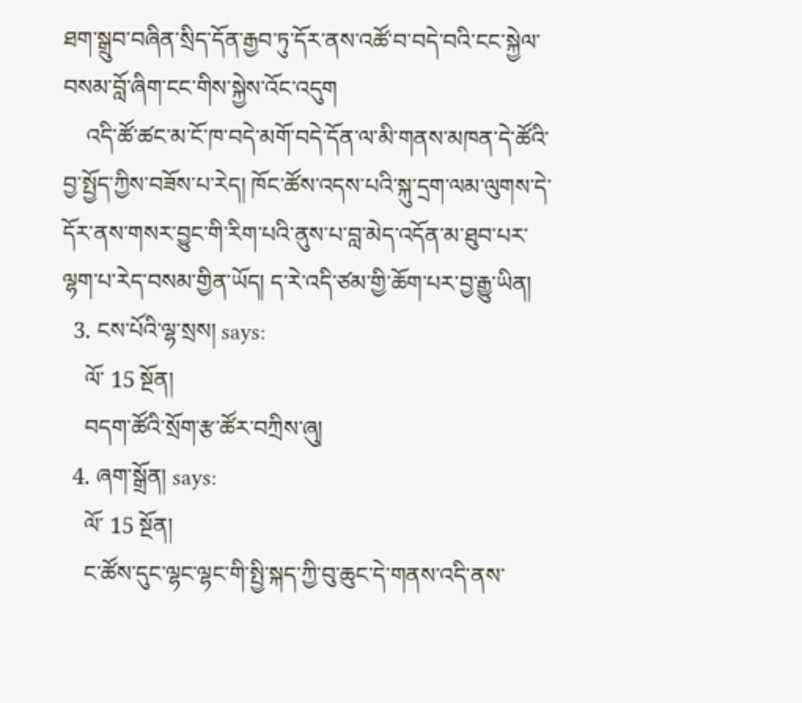ཐག་སྒྲུབ་བཞིན་སྲིད་དོན་རྒྱབ་ཏུ་དོར་ནས་འཚོ་བ་བདེ་བའི་ངང་སྐྱེལ་བསམ་བློ་ཞིག་ངང་གིས་སྐྱེས་འོང་འདུག
    འདི་ཚོ་ཚང་མ་ངོ་ཁ་བདེ་མགོ་བདེ་དོན་ལ་མི་གནས་མཁན་དེ་ཚོའི་བྱ་སྤྱོད་ཀྱིས་བཟོས་པ་རེད། ཁོང་ཚོས་འདས་པའི་སྐུ་དྲག་ལམ་ལུགས་དེ་དོར་ནས་གསར་བྱུང་གི་རིག་པའི་ནུས་པ་བླ་མེད་འདོན་མ་ཐུབ་པར་ལྷག་པ་རེད་བསམ་གྱིན་ཡོད། ད་རེ་འདི་ཙམ་གྱི་ཆོག་པར་བྱ་རྒྱུ་ཡིན།
  3. ངས་པོའི་ལྷ་སྲས། says:
    ལོ་ 15 སྔོན།
    བདག་ཚོའི་སྲོག་རྩ་ཚོར་བཀྲིས་ཞུ།
  4. ཞག་སྒྲོན། says:
    ལོ་ 15 སྔོན།
    ང་ཚོས་དུང་ལྷང་ལྷང་གི་སྤྱི་སྐད་ཀྱི་བུ་ཆུང་དེ་གནས་འདི་ནས་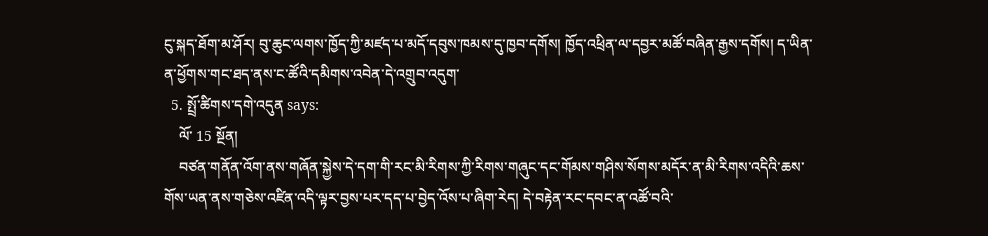ངུ་སྐད་ཐོག་མ་ཤོར། བུ་ཆུང་ལགས་ཁྱོད་ཀྱི་མཛད་པ་མདོ་དབུས་ཁམས་དུ་ཁྱབ་དགོས། ཁྱོད་འཕྲིན་ལ་དབྱར་མཚོ་བཞིན་རྒྱས་དགོས། ད་ཡིན་ན་ཕྱོགས་གང་ཐད་ནས་ང་ཚོའི་དམིགས་འབེན་དེ་འགྲུབ་འདུག་
  5. སྤྲོ་ཚིགས་དགེ་འདུན says:
    ལོ་ 15 སྔོན།
    བཙན་གནོན་འོག་ནས་གཞོན་སྐྱེས་དེ་དག་གི་རང་མི་རིགས་ཀྱི་རིགས་གཞུང་དང་གོམས་གཤིས་སོགས་མདོར་ན་མི་རིགས་འདིའི་ཆས་གོས་ཡན་ནས་གཅེས་འཛིན་འདི་ལྟར་བྱས་པར་དད་པ་བྱེད་འོས་པ་ཞིག་རེད། དེ་བརྟེན་རང་དབང་ན་འཚོ་བའི་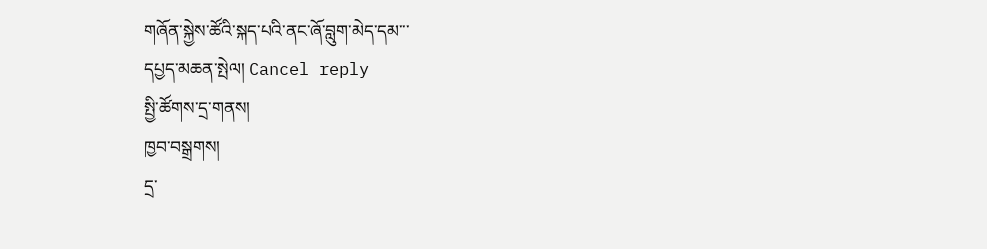གཞོན་སྐྱེས་ཚོའི་སྐད་པའི་ནང་ཞོ་བླུག་མེད་དམ་་་
དཔྱད་མཆན་སྤེལ། Cancel reply
སྤྱི་ཚོགས་དྲ་གནས།
ཁྱབ་བསྒྲགས།
དྲ་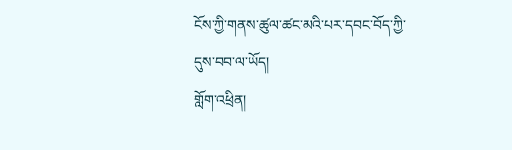ངོས་ཀྱི་གནས་ཚུལ་ཚང་མའི་པར་དབང་བོད་ཀྱི་དུས་བབ་ལ་ཡོད།
གློག་འཕྲིན།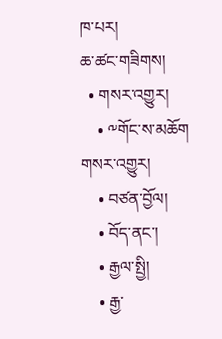ཁ་པར།
ཆ་ཚང་གཟིགས།
  • གསར་འགྱུར།
    • ༸གོང་ས་མཆོག གསར་འགྱུར།
    • བཙན་བྱོལ།
    • བོད་ནང་།
    • རྒྱལ་སྤྱི།
    • རྒྱ་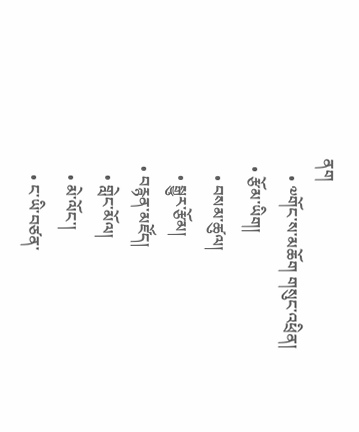ནག
    • ༧གོང་ས་མཆོག གསུང་འཕྲིན།
  • རྩོམ་ཡིག།
    • བསམ་ཚུལ།
    • སྒྱུར་རྩོམ།
  • བརྙན་མཛོད།
    • གླེང་མོལ།
    • མེ་ལོང་།
    • ང་ཡི་བཙན་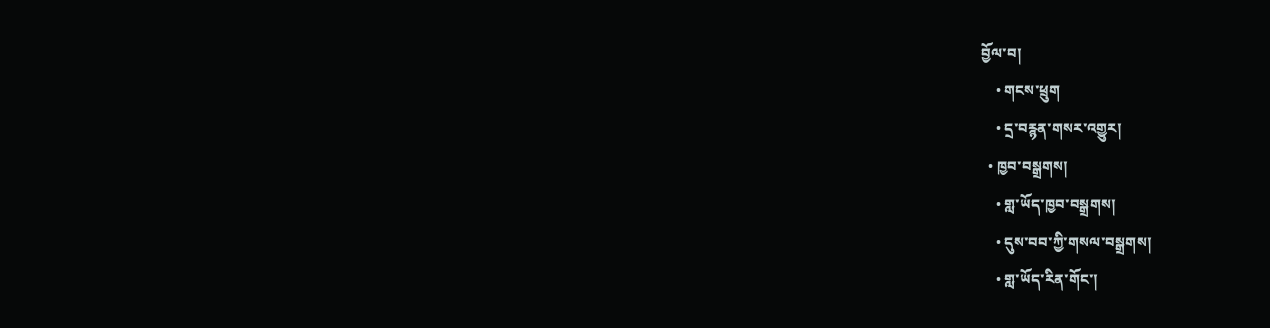བྱོལ་བ།
    • གངས་ཕྲུག
    • དྲ་བརྙན་གསར་འགྱུར།
  • ཁྱབ་བསྒྲགས།
    • གླ་ཡོད་ཁྱབ་བསྒྲགས།
    • དུས་བབ་ཀྱི་གསལ་བསྒྲགས།
    • གླ་ཡོད་རིན་གོང་།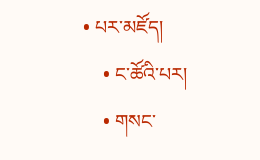• པར་མཛོད།
    • ང་ཚོའི་པར།
    • གསང་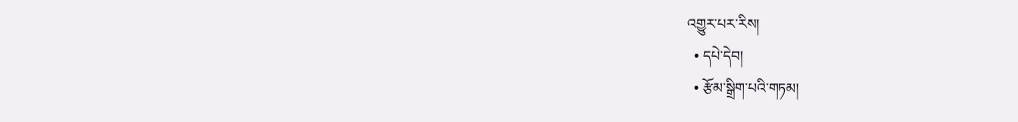འགྱུར་པར་རིས།
  • དཔེ་དེབ།
  • རྩོམ་སྒྲིག་པའི་གཏམ།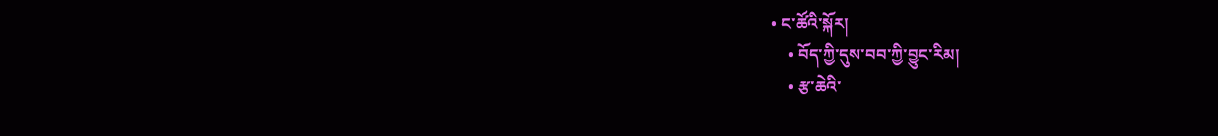• ང་ཚོའི་སྐོར།
    • བོད་ཀྱི་དུས་བབ་ཀྱི་བྱུང་རིམ།
    • རྩ་ཆེའི་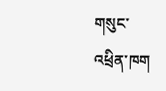གསུང་འཕྲིན་ཁག